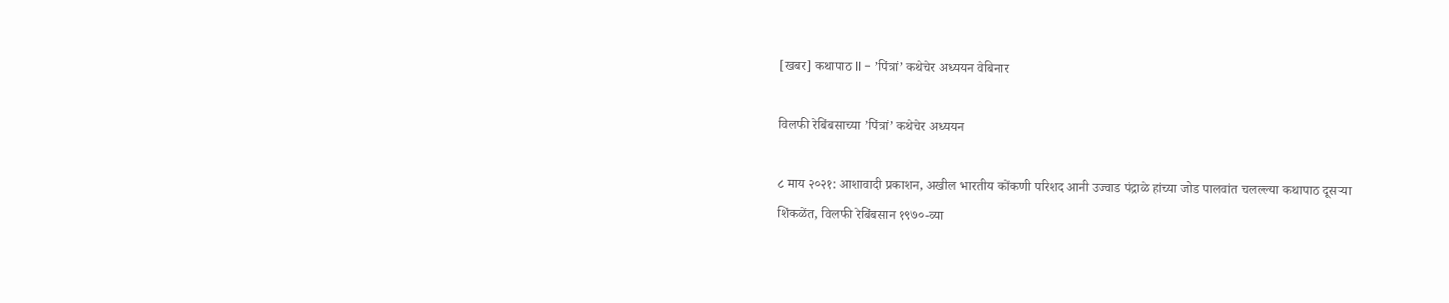[खबर] कथापाठ II - ’पिंत्रां’ कथेचेर अध्ययन वेबिनार

विलफी रेबिंबसाच्या ’पिंत्रां’ कथेचेर अध्ययन

८ माय २०२१: आशावादी प्रकाशन, अखील भारतीय कोंकणी परिशद आनी उज्वाड पंद्राळे हांच्या जोड पालवांत चल‌ल्ल्या कथापाठ दूसऱ्या शिंकळेंत, विलफी रेबिंबसान १९७०-व्या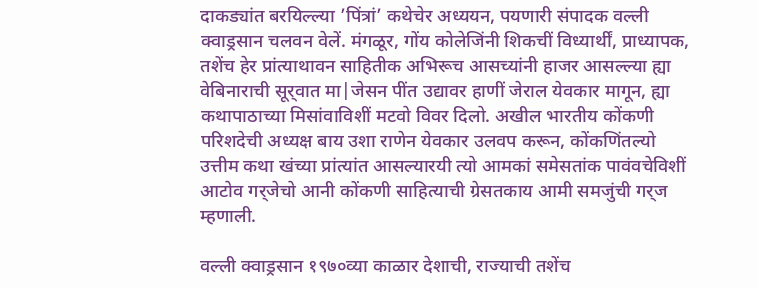दाकड्यांत बरयिल्ल्या ’पिंत्रां’ कथेचेर अध्ययन, पयणारी संपादक वल्ली क्वाड्रसान चलवन वेलें. मंगळूर, गोंय कोलेजिंनी शिकचीं विध्यार्थीं, प्राध्यापक, तशेंच हेर प्रांत्याथावन साहितीक अभिरूच आसच्यांनी हाजर आस‌ल्ल्या ह्या वेबिनाराची सूर‍्वात मा|जेसन पींत उद्यावर हाणीं जेराल येवकार मागून, ह्या कथापाठाच्या मिसांवाविशीं मटवो विवर दिलो. अखील भारतीय कोंकणी परिशदेची अध्यक्ष बाय उशा राणेन येवकार उलवप करून, कोंकणिंतल्यो उत्तीम कथा खंच्या प्रांत्यांत आसल्यार‌यी त्यो आमकां समेसतांक पावंवचेविशीं आटोव गर‍्जेचो आनी कोंकणी साहित्याची ग्रेसत‌काय आमी समजुंची गर‍्ज म्हणाली.

वल्ली क्वाड्रसान १९७०व्या काळार देशाची, राज्याची तशेंच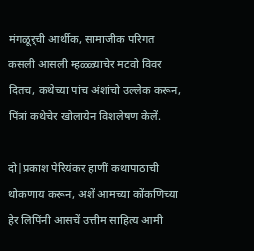मंगळूर‍्ची आर्थीक, सामाजीक परिगत कसली आसली म्हळ्ळ्याचेर मटवो विवर दितच, कथेच्या पांच अंशांचो उल्लेक करून, पिंत्रां कथेचेर खोलायेन विशलेषण केलें.

दो|प्रकाश पेरियंकर हाणीं कथापाठाची थोकणाय करून, अशें आमच्या कोंकणिच्या हेर लिपिंनी आसचें उत्तीम साहित्य आमी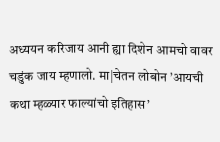अध्ययन करिजाय आनी ह्या दिशेन आमचो वावर चडुंक जाय म्हणालो. मा|चेतन लोबोन ’आयची कथा म्हळ्यार फाल्यांचो इतिहास’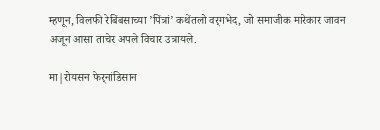म्हणून, विलफी रेबिंबसाच्या ’पिंत्रां’ कथेंतलो वर‍्ग‌भेद, जो समाजीक मारेकार जावन अजून आसा ताचेर अपले विचार उत्रायले.

मा|रोयसन फेर‍्नांडिसान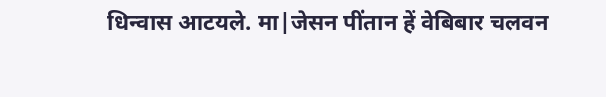धिन्वास आटयले. मा|जेसन पींतान हें वेबिबार चलवन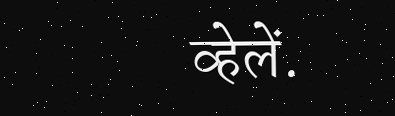व्हेलें.